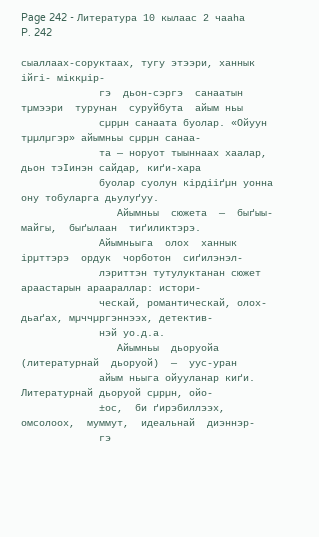Page 242 - Литература 10 кылаас 2 чааhа
P. 242

сыаллаах-соруктаах, тугу этээри, ханнык ійгі- міккµір-
             гэ  дьон-сэргэ  санаатын  тµмээри  турунан  суруйбута  айым ньы
             сµрµн санаата буолар. «Ойуун тµµлµгэр» айымньы сµрµн санаа-
             та — норуот тыыннаах хаалар, дьон тэІинэн сайдар, киґи-хара
             буолар суолун кірдііґµн уонна ону тобуларга дьулуґуу.
                Айымньы  сюжета  —  быґыы-майгы,  быґылаан  тиґиликтэрэ.
             Айымньыга  олох  ханнык  ірµттэрэ  ордук  чорботон  сиґилэнэл-
             лэриттэн тутулуктанан сюжет араастарын араараллар: истори-
             ческай, романтическай, олох-дьаґах, мµччµргэннээх, детектив-
             нэй уо.д.а.
                Айымньы  дьоруойа  (литературнай  дьоруой)  —  уус-уран
             айым ньыга ойууланар киґи. Литературнай дьоруой сµрµн, ойо-
             ±ос,  би ґирэбиллээх,  омсолоох,  муммут,  идеальнай  диэннэр-
             гэ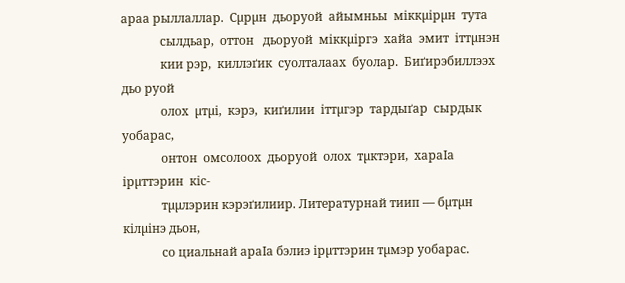араа рыллаллар.  Сµрµн  дьоруой  айымньы  міккµірµн  тута
             сылдьар,  оттон   дьоруой  міккµіргэ  хайа  эмит  іттµнэн
             кии рэр,  киллэґик  суолталаах  буолар.  Биґирэбиллээх  дьо руой
             олох  µтµі,  кэрэ,  киґилии  іттµгэр  тардыґар  сырдык  уобарас,
             онтон  омсолоох  дьоруой  олох  тµктэри,  хараІа  ірµттэрин  кіс-
             тµµлэрин кэрэґилиир. Литературнай тиип — бµтµн кілµінэ дьон,
             со циальнай араІа бэлиэ ірµттэрин тµмэр уобарас.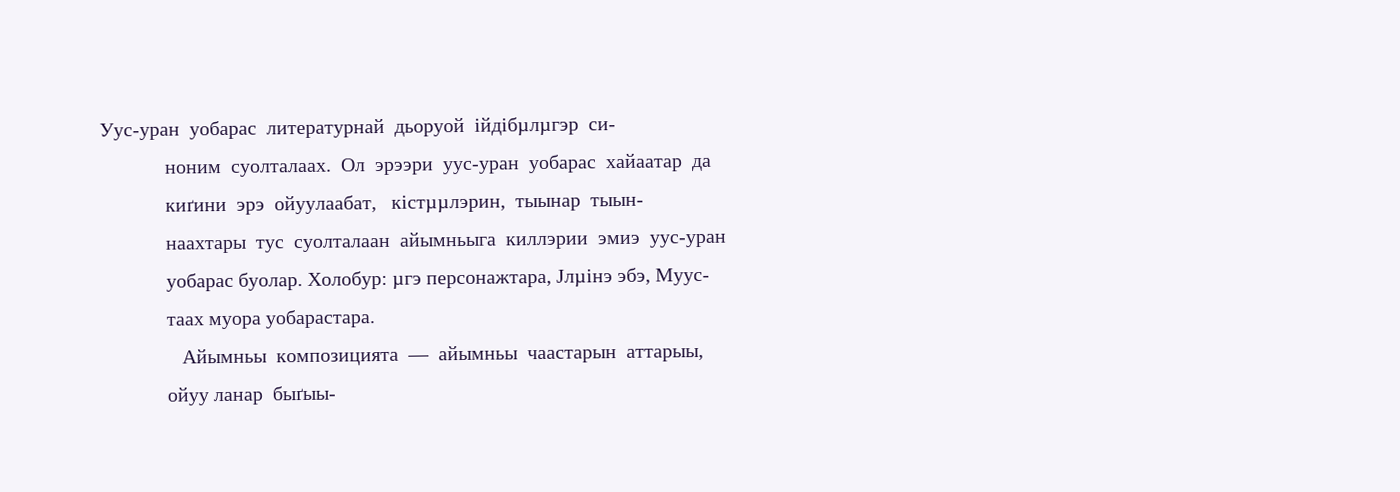Уус-уран  уобарас  литературнай  дьоруой  ійдібµлµгэр  си-
             ноним  суолталаах.  Ол  эрээри  уус-уран  уобарас  хайаатар  да
             киґини  эрэ  ойуулаабат,   кістµµлэрин,  тыынар  тыын-
             наахтары  тус  суолталаан  айымньыга  киллэрии  эмиэ  уус-уран
             уобарас буолар. Холобур: µгэ персонажтара, Јлµінэ эбэ, Муус-
             таах муора уобарастара.
                Айымньы  композицията  —  айымньы  чаастарын  аттарыы,
             ойуу ланар  быґыы-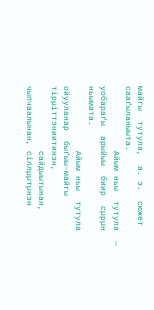майгы  тутула,  а. э.  сюжет  сааґыланыыта.
             Айым ньы  тутула  —  уобараґы  арыйыы  биир  сµрµн  ньымата.
             Айым ньы  тутула  ойууланар  быґыы-майгы  тірµіттэниитинэн,
             сайдыытынан, чыпчаалынан, сіллµµтµнэн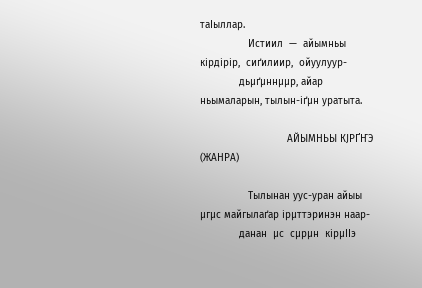таІыллар.
                Истиил  —  айымньы   кірдірір,  сиґилиир,  ойуулуур-
             дьµґµннµµр, айар ньымаларын, тылын-іґµн уратыта.

                             АЙЫМНЬЫ КЈРҐҤЭ (ЖАНРА)

                Тылынан уус-уран айыы µгµс майгылаґар ірµттэринэн наар-
             данан  µс  сµрµн  кірµІІэ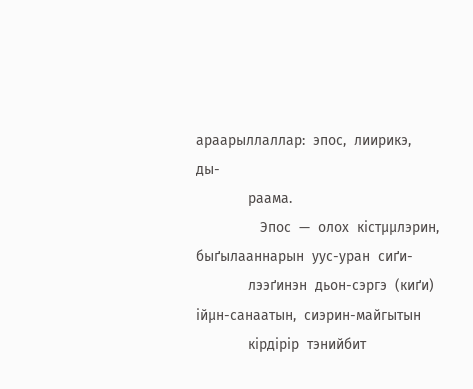араарыллаллар:  эпос,  лиирикэ,  ды-
             раама.
                Эпос  —  олох  кістµµлэрин,  быґылааннарын  уус-уран  сиґи-
             лээґинэн  дьон-сэргэ  (киґи)  ійµн-санаатын,  сиэрин-майгытын
             кірдірір  тэнийбит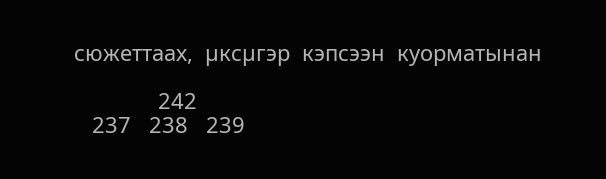сюжеттаах,  µксµгэр  кэпсээн  куорматынан

              242
   237   238   239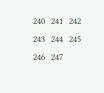240   241   242   243   244   245   246   247